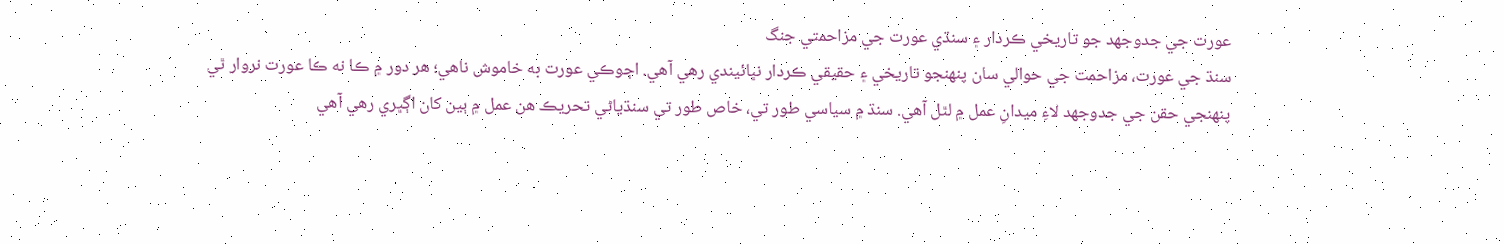عورت جي جدوجهد جو تاريخي ڪردار ۽ سنڌي عورت جي مزاحمتي جنگ
سنڌ جي عورت، مزاحمت جي حوالي سان پنهنجو تاريخي ۽ حقيقي ڪردار نڀائيندي رهي آهي. اڄوڪي عورت به خاموش ناهي؛ هر دور ۾ ڪا نه ڪا عورت نروار ٿي پنهنجي حقن جي جدوجهد لاءِ ميدانِ عمل ۾ لٿل آهي. سنڌ ۾ سياسي طور تي، خاص طور تي سنڌياڻي تحريڪ هن عمل ۾ ٻين کان اڳڀري رهي آهي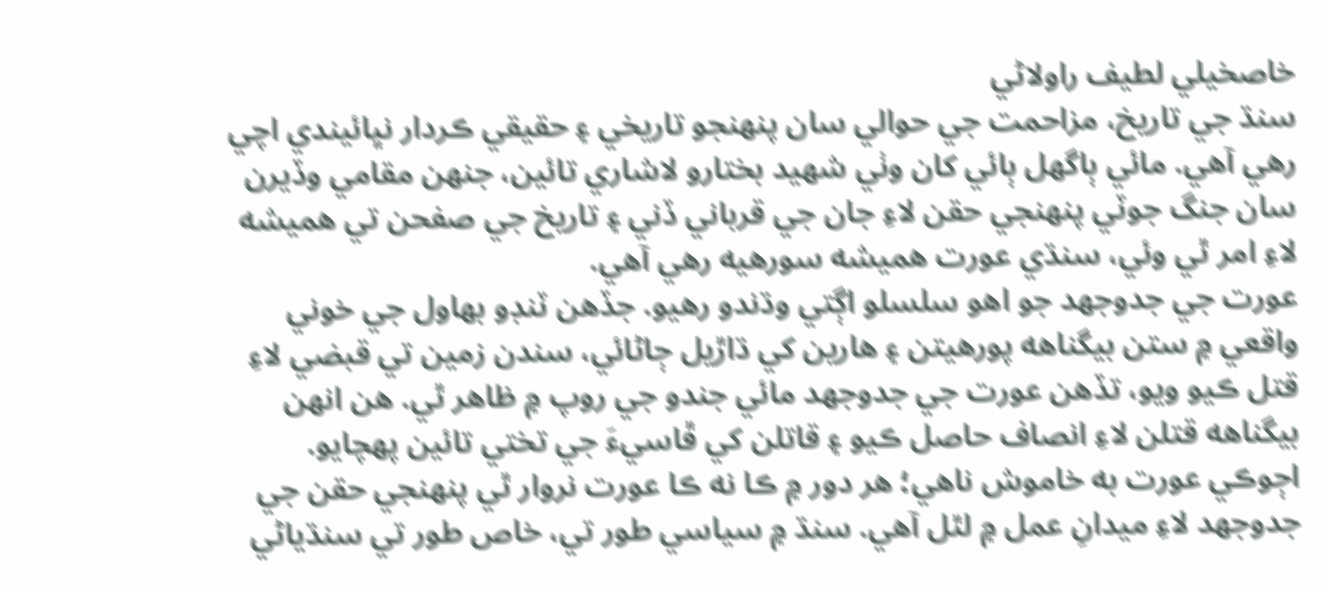خاصخيلي لطيف راولاڻي
سنڌ جي تاريخ، مزاحمت جي حوالي سان پنهنجو تاريخي ۽ حقيقي ڪردار نڀائيندي اچي رهي آهي. مائي ٻاگهل ٻائي کان وٺي شهيد بختارو لاشاري تائين، جنهن مقامي وڏيرن سان جنگ جوٽي پنهنجي حقن لاءِ جان جي قرباني ڏني ۽ تاريخ جي صفحن تي هميشه لاءِ امر ٿي وئي، سنڌي عورت هميشه سورهيه رهي آهي.
عورت جي جدوجهد جو اهو سلسلو اڳتي وڌندو رهيو. جڏهن ٽنڊو بهاول جي خوني واقعي ۾ ستن بيگناهه پورهيتن ۽ هارين کي ڌاڙيل ڄاڻائي، سندن زمين تي قبضي لاءِ قتل ڪيو ويو، تڏهن عورت جي جدوجهد مائي جندو جي روپ ۾ ظاهر ٿي. هن انهن بيگناهه قتلن لاءِ انصاف حاصل ڪيو ۽ قاتلن کي ڦاسيءَ جي تختي تائين پهچايو.
اڄوڪي عورت به خاموش ناهي؛ هر دور ۾ ڪا نه ڪا عورت نروار ٿي پنهنجي حقن جي جدوجهد لاءِ ميدانِ عمل ۾ لٿل آهي. سنڌ ۾ سياسي طور تي، خاص طور تي سنڌياڻي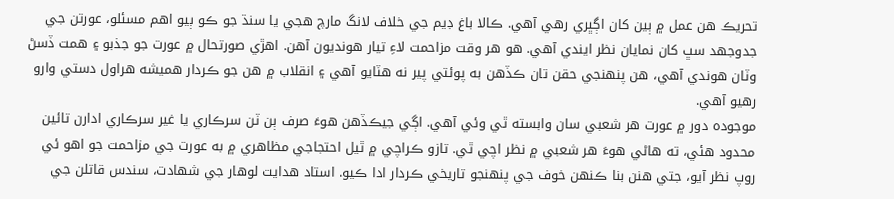تحريڪ هن عمل ۾ ٻين کان اڳڀري رهي آهي. ڪالا باغ ڊيم جي خلاف لانگ مارچ هجي يا سنڌ جو ڪو ٻيو اهم مسئلو، عورتن جي جدوجهد سڀ کان نمايان نظر ايندي آهي. هو هر وقت مزاحمت لاءِ تيار هونديون آهن. اهڙي صورتحال ۾ عورت جو جذبو ۽ همت ڏسڻ وٽان هوندي آهي، هن پنهنجي حقن تان ڪڏهن به پوئتي پير نه هٽايو آهي ۽ انقلاب ۾ هن جو ڪردار هميشه هراول دستي وارو رهيو آهي.
موجوده دور ۾ عورت هر شعبي سان وابسته ٿي وئي آهي. اڳي جيڪڏهن هوءَ صرف ٻن ٽن سرڪاري يا غير سرڪاري ادارن تائين محدود هئي، ته هاڻي هوءَ هر شعبي ۾ نظر اچي ٿي. تازو ڪراچي ۾ ٿيل احتجاجي مظاهري ۾ به عورت جي مزاحمت جو اهو ئي روپ نظر آيو، جتي هنن بنا ڪنهن خوف جي پنهنجو تاريخي ڪردار ادا ڪيو. استاد هدايت لوهار جي شهادت، سندس قاتلن جي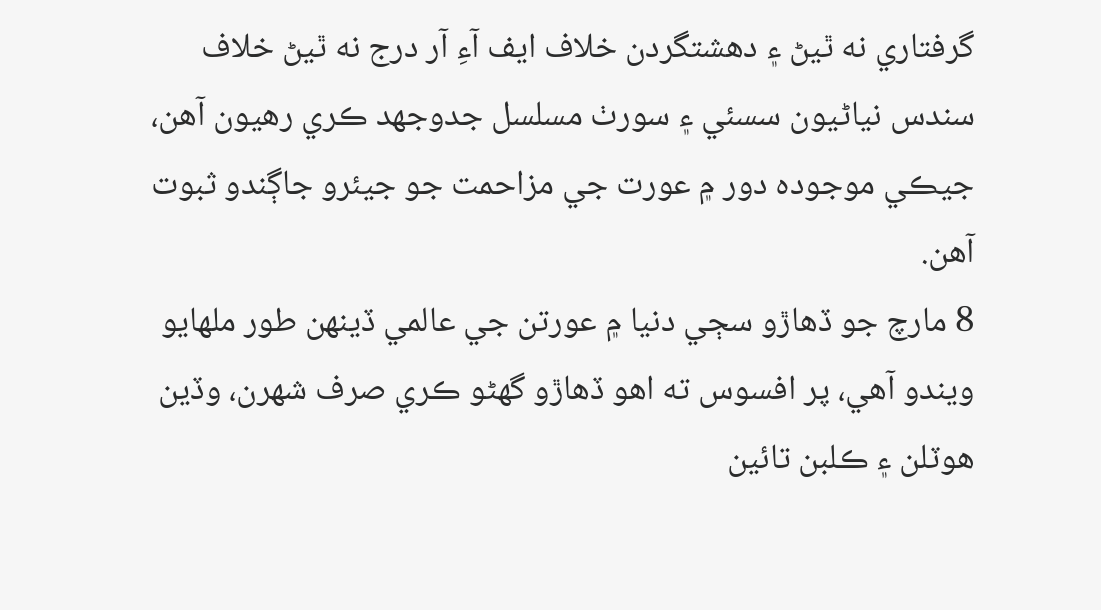گرفتاري نه ٿيڻ ۽ دهشتگردن خلاف ايف آءِ آر درج نه ٿيڻ خلاف سندس نياڻيون سسئي ۽ سورٺ مسلسل جدوجهد ڪري رهيون آهن، جيڪي موجوده دور ۾ عورت جي مزاحمت جو جيئرو جاڳندو ثبوت آهن.
8 مارچ جو ڏهاڙو سڄي دنيا ۾ عورتن جي عالمي ڏينهن طور ملهايو ويندو آهي، پر افسوس ته اهو ڏهاڙو گهڻو ڪري صرف شهرن، وڏين هوٽلن ۽ ڪلبن تائين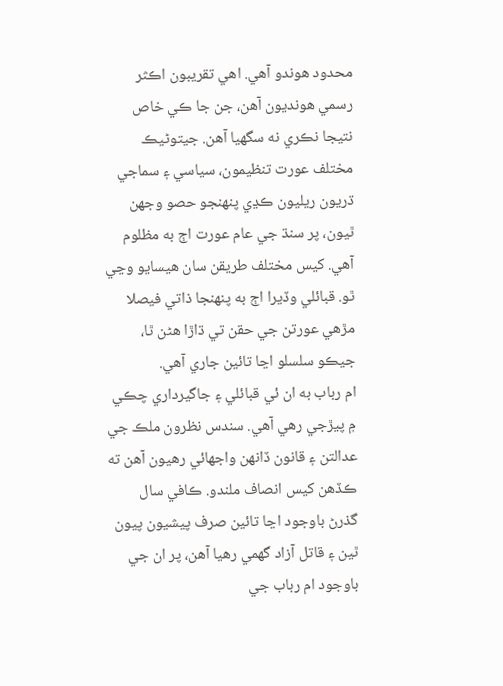محدود هوندو آهي. اهي تقريبون اڪثر رسمي هونديون آهن، جن جا ڪي خاص نتيجا نڪري نه سگهيا آهن. جيتوڻيڪ مختلف عورت تنظيمون، سياسي ۽ سماجي ڌريون ريليون ڪڍي پنهنجو حصو وجهن ٿيون، پر سنڌ جي عام عورت اڄ به مظلوم آهي. کيس مختلف طريقن سان هيسايو وڃي ٿو. قبائلي وڏيرا اڄ به پنهنجا ذاتي فيصلا مڙهي عورتن جي حقن تي ڌاڙا هڻن ٿا، جيڪو سلسلو اڃا تائين جاري آهي.
ام رباب به ان ئي قبائلي ۽ جاگيرداري چڪي ۾ پيڙجي رهي آهي. سندس نظرون ملڪ جي عدالتن ۽ قانون ڏانهن واجھائي رهيون آهن ته ڪڏهن کيس انصاف ملندو. ڪافي سال گذرڻ باوجود اڃا تائين صرف پيشيون پيون ٿين ۽ قاتل آزاد گهمي رهيا آهن، پر ان جي باوجود ام رباب جي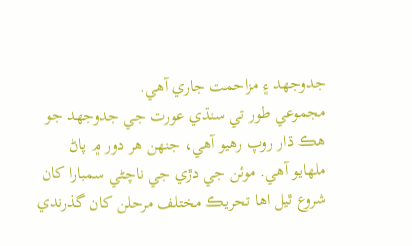جدوجهد ۽ مزاحمت جاري آهي.
مجموعي طور تي سنڌي عورت جي جدوجهد جو هڪ ڌار روپ رهيو آهي، جنهن هر دور ۾ پاڻ ملهايو آهي. موئن جي دڙي جي ناچڻي سمبارا کان شروع ٿيل اها تحريڪ مختلف مرحلن کان گذرندي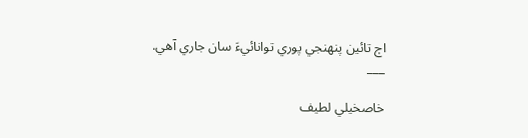اڄ تائين پنهنجي پوري توانائيءَ سان جاري آهي.
___

خاصخيلي لطيف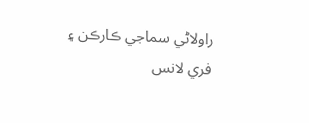راولاڻي سماجي ڪارڪن ۽ فري لانس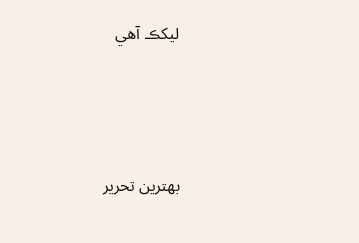ليکڪ آھي




بھترين تحرير